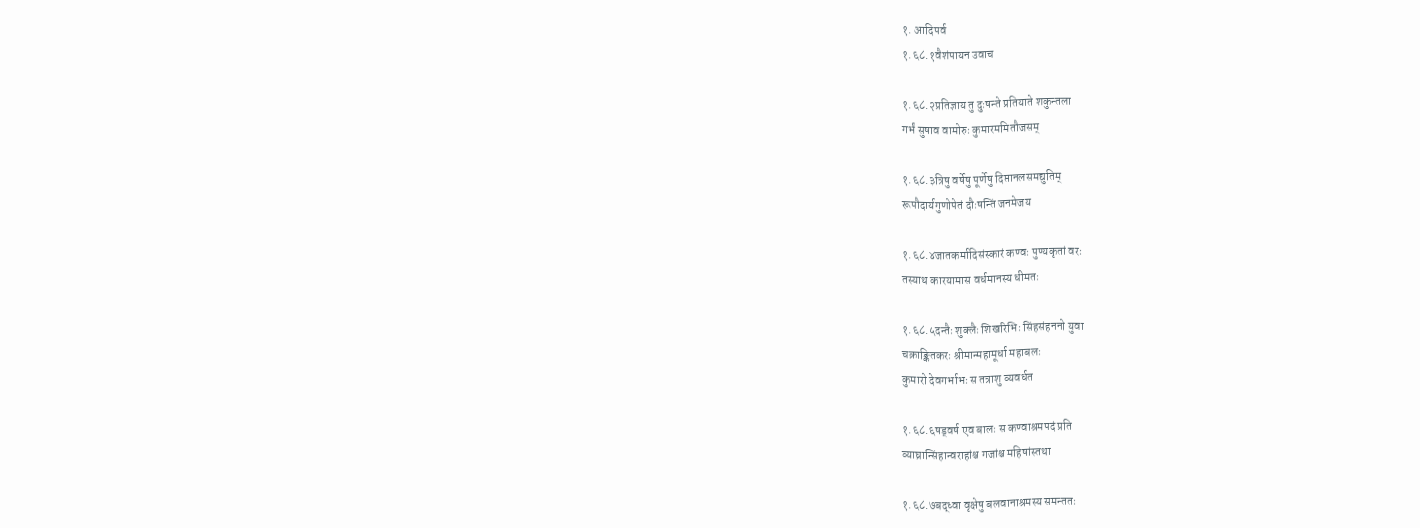१. आदिपर्व
१.६८.१वैशंपायन उवाच

१.६८.२प्रतिज्ञाय तु दुःषन्ते प्रतियाते शकुन्तला
गर्भं सुषाव वामोरुः कुमारममितौजसम्

१.६८.३त्रिषु वर्षेषु पूर्णेषु दिप्तानलसमद्युतिम्
रूपौदार्यगुणोपेतं दौःषन्तिं जनमेजय

१.६८.४जातकर्मादिसंस्कारं कण्वः पुण्यकृतां वरः
तस्याथ कारयामास वर्धमानस्य धीमतः

१.६८.५दन्तैः शुक्लैः शिखरिभिः सिंहसंहननो युवा
चक्राङ्कितकरः श्रीमान्महामूर्धा महाबलः
कुमारो देवगर्भाभः स तत्राशु व्यवर्धत

१.६८.६षड्वर्ष एव बालः स कण्वाश्रमपदं प्रति
व्याघ्रान्सिंहान्वराहांश्च गजांश्च महिषांस्तथा

१.६८.७बद्ध्वा वृक्षेषु बलवानाश्रमस्य समन्ततः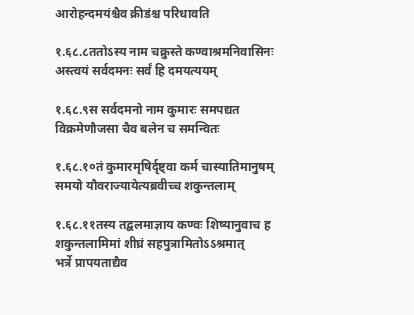आरोहन्दमयंश्चैव क्रीडंश्च परिधावति

१.६८.८ततोऽस्य नाम चक्रुस्ते कण्वाश्रमनिवासिनः
अस्त्वयं सर्वदमनः सर्वं हि दमयत्ययम्

१.६८.९स सर्वदमनो नाम कुमारः समपद्यत
विक्रमेणौजसा चैव बलेन च समन्वितः

१.६८.१०तं कुमारमृषिर्दृष्ट्वा कर्म चास्यातिमानुषम्
समयो यौवराज्यायेत्यब्रवीच्च शकुन्तलाम्

१.६८.११तस्य तद्बलमाज्ञाय कण्वः शिष्यानुवाच ह
शकुन्तलामिमां शीघ्रं सहपुत्रामितोऽऽश्रमात्
भर्त्रे प्रापयताद्यैव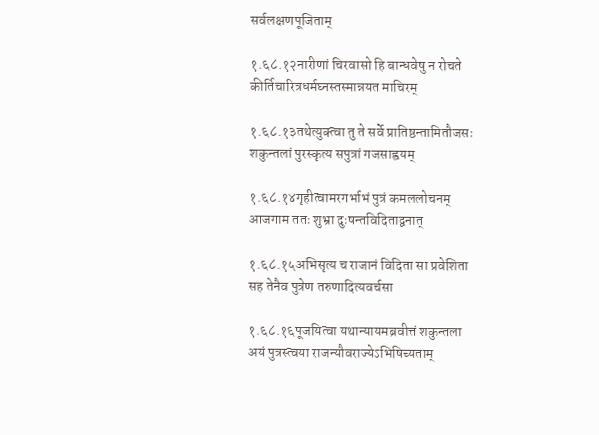सर्वलक्षणपूजिताम्

१.६८.१२नारीणां चिरवासो हि बान्धवेषु न रोचते
कीर्तिचारित्रधर्मघ्नस्तस्मान्नयत माचिरम्

१.६८.१३तथेत्युक्त्वा तु ते सर्वे प्रातिष्ठन्तामितौजसः
शकुन्तलां पुरस्कृत्य सपुत्रां गजसाह्वयम्

१.६८.१४गृहीत्वामरगर्भाभं पुत्रं कमललोचनम्
आजगाम ततः शुभ्रा दुःषन्तविदिताद्वनात्

१.६८.१५अभिसृत्य च राजानं विदिता सा प्रवेशिता
सह तेनैव पुत्रेण तरुणादित्यवर्चसा

१.६८.१६पूजयित्वा यथान्यायमब्रवीत्तं शकुन्तला
अयं पुत्रस्त्वया राजन्यौवराज्येऽभिषिच्यताम्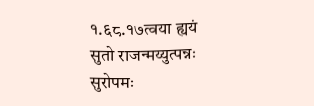१.६८.१७त्वया ह्ययं सुतो राजन्मय्युत्पन्नः सुरोपमः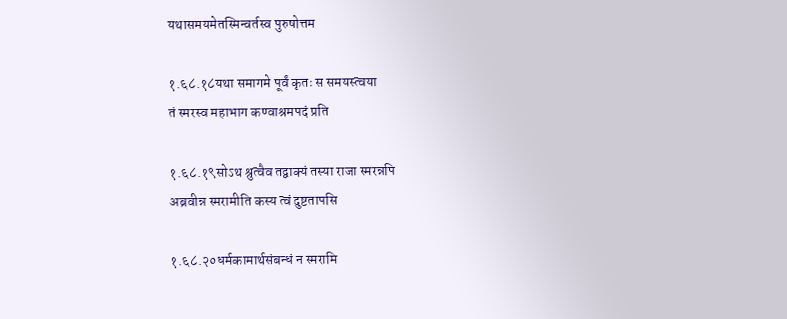यथासमयमेतस्मिन्वर्तस्व पुरुषोत्तम

१.६८.१८यथा समागमे पूर्वं कृतः स समयस्त्वया
तं स्मरस्व महाभाग कण्वाश्रमपदं प्रति

१.६८.१९सोऽथ श्रुत्वैव तद्वाक्यं तस्या राजा स्मरन्नपि
अब्रवीन्न स्मरामीति कस्य त्वं दुष्टतापसि

१.६८.२०धर्मकामार्थसंबन्धं न स्मरामि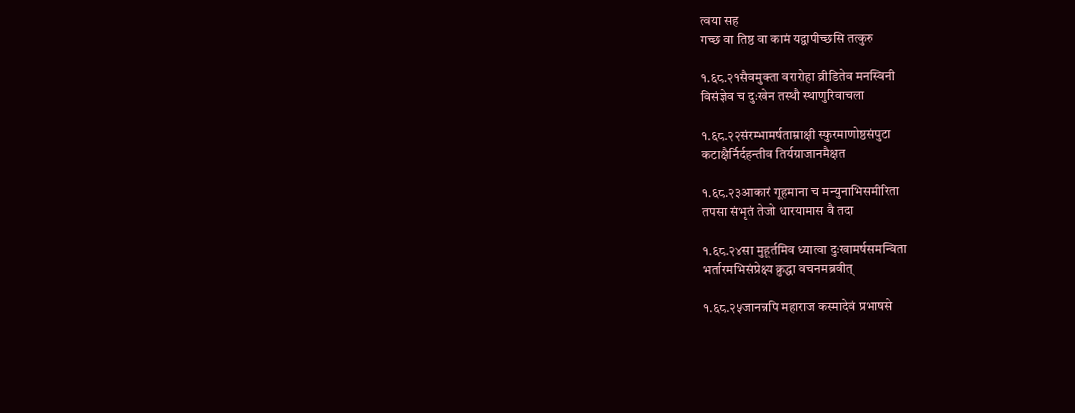त्वया सह
गच्छ वा तिष्ठ वा कामं यद्वापीच्छसि तत्कुरु

१.६८.२१सैवमुक्ता वरारोहा व्रीडितेव मनस्विनी
विसंज्ञेव च दुःखेन तस्थौ स्थाणुरिवाचला

१.६८.२२संरम्भामर्षताम्राक्षी स्फुरमाणोष्ठसंपुटा
कटाक्षैर्निर्दहन्तीव तिर्यग्राजानमैक्षत

१.६८.२३आकारं गूहमाना च मन्युनाभिसमीरिता
तपसा संभृतं तेजो धारयामास वै तदा

१.६८.२४सा मुहूर्तमिव ध्यात्वा दुःखामर्षसमन्विता
भर्तारमभिसंप्रेक्ष्य क्रुद्धा वचनमब्रवीत्

१.६८.२५जानन्नपि महाराज कस्मादेवं प्रभाषसे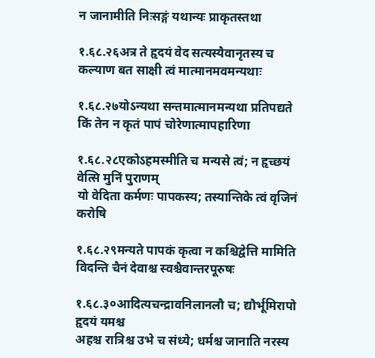न जानामीति निःसङ्गं यथान्यः प्राकृतस्तथा

१.६८.२६अत्र ते हृदयं वेद सत्यस्यैवानृतस्य च
कल्याण बत साक्षी त्वं मात्मानमवमन्यथाः

१.६८.२७योऽन्यथा सन्तमात्मानमन्यथा प्रतिपद्यते
किं तेन न कृतं पापं चोरेणात्मापहारिणा

१.६८.२८एकोऽहमस्मीति च मन्यसे त्वं; न हृच्छयं वेत्सि मुनिं पुराणम्
यो वेदिता कर्मणः पापकस्य; तस्यान्तिके त्वं वृजिनं करोषि

१.६८.२९मन्यते पापकं कृत्वा न कश्चिद्वेत्ति मामिति
विदन्ति चैनं देवाश्च स्वश्चैवान्तरपूरुषः

१.६८.३०आदित्यचन्द्रावनिलानलौ च; द्यौर्भूमिरापो हृदयं यमश्च
अहश्च रात्रिश्च उभे च संध्ये; धर्मश्च जानाति नरस्य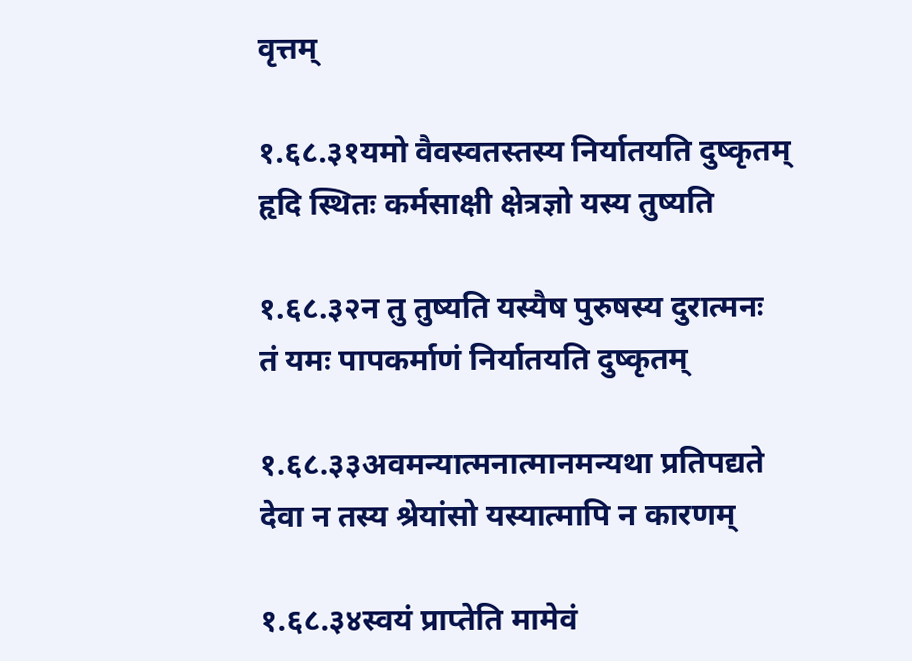वृत्तम्

१.६८.३१यमो वैवस्वतस्तस्य निर्यातयति दुष्कृतम्
हृदि स्थितः कर्मसाक्षी क्षेत्रज्ञो यस्य तुष्यति

१.६८.३२न तु तुष्यति यस्यैष पुरुषस्य दुरात्मनः
तं यमः पापकर्माणं निर्यातयति दुष्कृतम्

१.६८.३३अवमन्यात्मनात्मानमन्यथा प्रतिपद्यते
देवा न तस्य श्रेयांसो यस्यात्मापि न कारणम्

१.६८.३४स्वयं प्राप्तेति मामेवं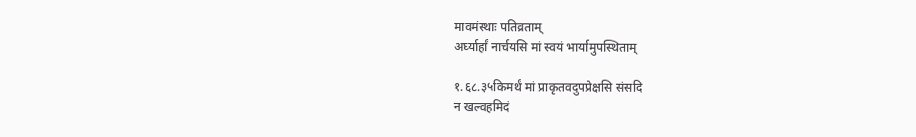मावमंस्थाः पतिव्रताम्
अर्घ्यार्हां नार्चयसि मां स्वयं भार्यामुपस्थिताम्

१.६८.३५किमर्थं मां प्राकृतवदुपप्रेक्षसि संसदि
न खल्वहमिदं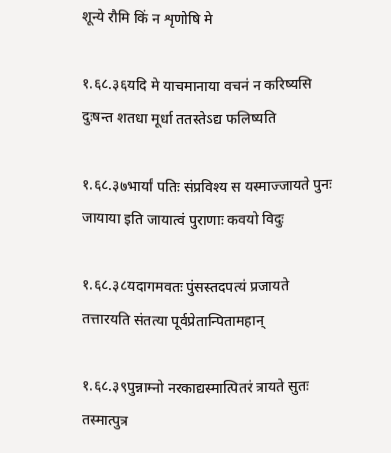शून्ये रौमि किं न शृणोषि मे

१.६८.३६यदि मे याचमानाया वचनं न करिष्यसि
दुःषन्त शतधा मूर्धा ततस्तेऽद्य फलिष्यति

१.६८.३७भार्यां पतिः संप्रविश्य स यस्माज्जायते पुनः
जायाया इति जायात्वं पुराणाः कवयो विदुः

१.६८.३८यदागमवतः पुंसस्तदपत्यं प्रजायते
तत्तारयति संतत्या पूर्वप्रेतान्पितामहान्

१.६८.३९पुन्नाम्नो नरकाद्यस्मात्पितरं त्रायते सुतः
तस्मात्पुत्र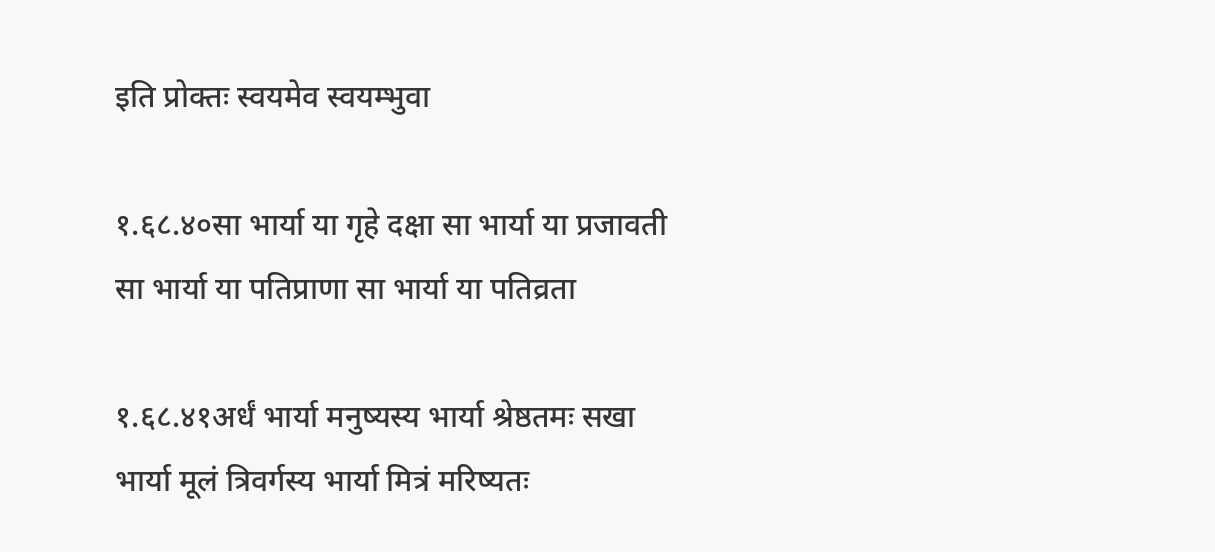इति प्रोक्तः स्वयमेव स्वयम्भुवा

१.६८.४०सा भार्या या गृहे दक्षा सा भार्या या प्रजावती
सा भार्या या पतिप्राणा सा भार्या या पतिव्रता

१.६८.४१अर्धं भार्या मनुष्यस्य भार्या श्रेष्ठतमः सखा
भार्या मूलं त्रिवर्गस्य भार्या मित्रं मरिष्यतः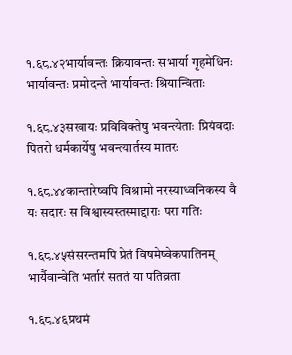१.६८.४२भार्यावन्तः क्रियावन्तः सभार्या गृहमेधिनः
भार्यावन्तः प्रमोदन्ते भार्यावन्तः श्रियान्विताः

१.६८.४३सखायः प्रविविक्तेषु भवन्त्येताः प्रियंवदाः
पितरो धर्मकार्येषु भवन्त्यार्तस्य मातरः

१.६८.४४कान्तारेष्वपि विश्रामो नरस्याध्वनिकस्य वै
यः सदारः स विश्वास्यस्तस्माद्दाराः परा गतिः

१.६८.४५संसरन्तमपि प्रेतं विषमेष्वेकपातिनम्
भार्यैवान्वेति भर्तारं सततं या पतिव्रता

१.६८.४६प्रथमं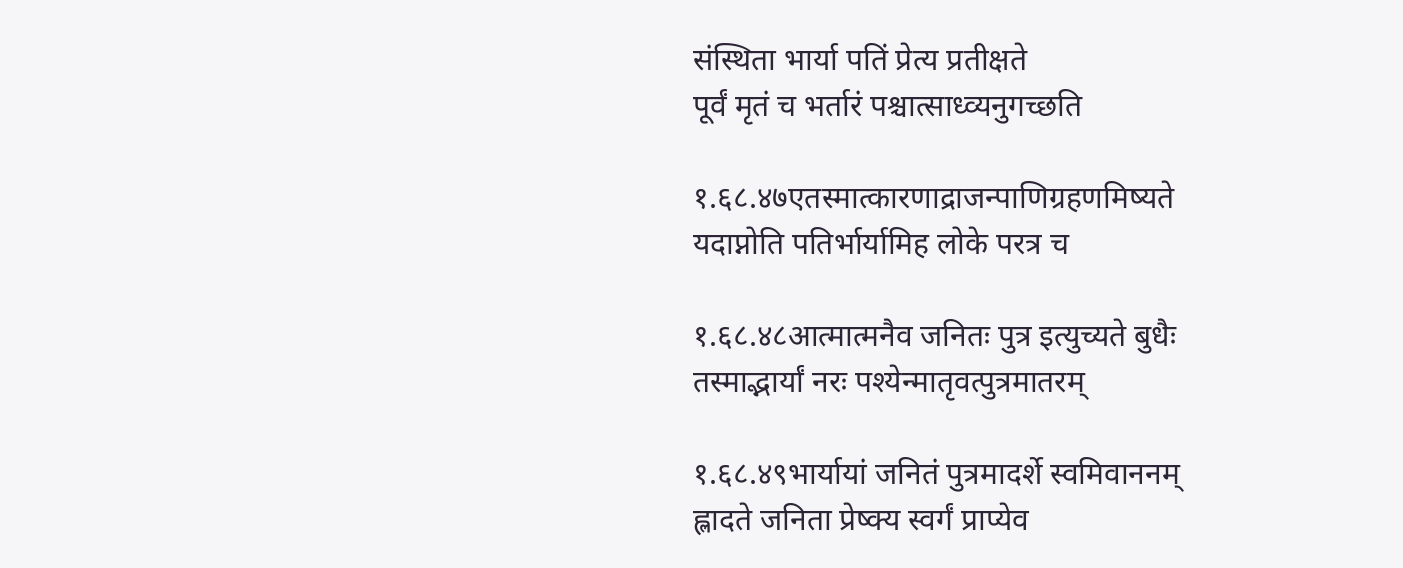संस्थिता भार्या पतिं प्रेत्य प्रतीक्षते
पूर्वं मृतं च भर्तारं पश्चात्साध्व्यनुगच्छति

१.६८.४७एतस्मात्कारणाद्राजन्पाणिग्रहणमिष्यते
यदाप्नोति पतिर्भार्यामिह लोके परत्र च

१.६८.४८आत्मात्मनैव जनितः पुत्र इत्युच्यते बुधैः
तस्माद्भार्यां नरः पश्येन्मातृवत्पुत्रमातरम्

१.६८.४९भार्यायां जनितं पुत्रमादर्शे स्वमिवाननम्
ह्लादते जनिता प्रेष्क्य स्वर्गं प्राप्येव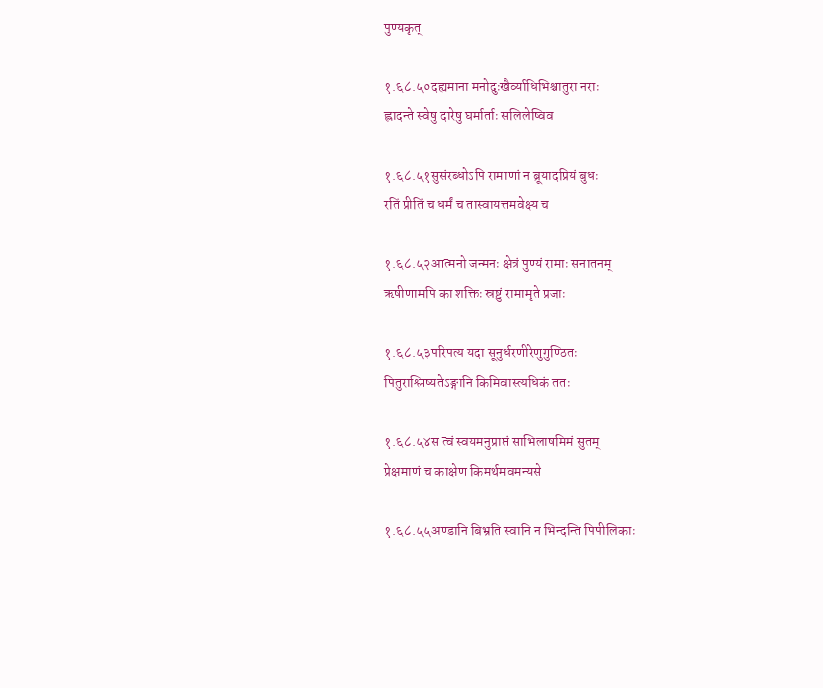पुण्यकृत्

१.६८.५०दह्यमाना मनोदुःखैर्व्याधिभिश्चातुरा नराः
ह्लादन्ते स्वेषु दारेषु घर्मार्ताः सलिलेष्विव

१.६८.५१सुसंरब्धोऽपि रामाणां न ब्रूयादप्रियं बुधः
रतिं प्रीतिं च धर्मं च तास्वायत्तमवेक्ष्य च

१.६८.५२आत्मनो जन्मनः क्षेत्रं पुण्यं रामाः सनातनम्
ऋषीणामपि का शक्तिः स्रष्टुं रामामृते प्रजाः

१.६८.५३परिपत्य यदा सूनुर्धरणीरेणुगुण्ठितः
पितुराश्लिष्यतेऽङ्गानि किमिवास्त्यधिकं ततः

१.६८.५४स त्वं स्वयमनुप्राप्तं साभिलाषमिमं सुतम्
प्रेक्षमाणं च काक्षेण किमर्थमवमन्यसे

१.६८.५५अण्डानि बिभ्रति स्वानि न भिन्दन्ति पिपीलिकाः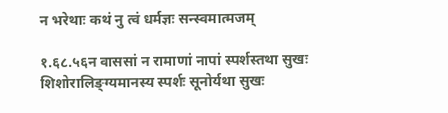न भरेथाः कथं नु त्वं धर्मज्ञः सन्स्वमात्मजम्

१.६८.५६न वाससां न रामाणां नापां स्पर्शस्तथा सुखः
शिशोरालिङ्ग्यमानस्य स्पर्शः सूनोर्यथा सुखः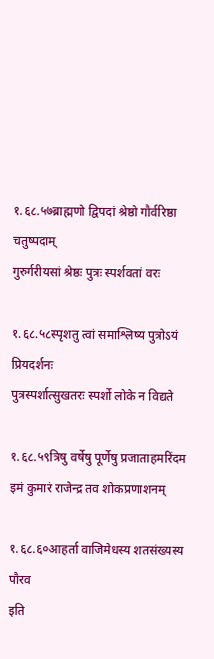१.६८.५७ब्राह्मणो द्विपदां श्रेष्ठो गौर्वरिष्ठा चतुष्पदाम्
गुरुर्गरीयसां श्रेष्ठः पुत्रः स्पर्शवतां वरः

१.६८.५८स्पृशतु त्वां समाश्लिष्य पुत्रोऽयं प्रियदर्शनः
पुत्रस्पर्शात्सुखतरः स्पर्शो लोके न विद्यते

१.६८.५९त्रिषु वर्षेषु पूर्णेषु प्रजाताहमरिंदम
इमं कुमारं राजेन्द्र तव शोकप्रणाशनम्

१.६८.६०आहर्ता वाजिमेधस्य शतसंख्यस्य पौरव
इति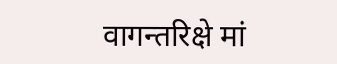वागन्तरिक्षे मां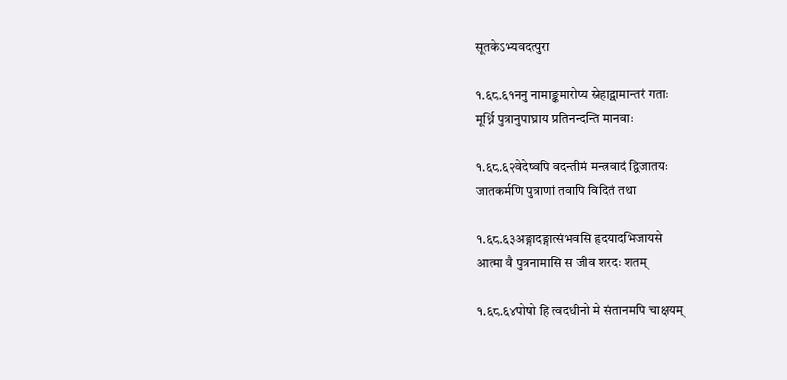सूतकेऽभ्यवदत्पुरा

१.६८.६१ननु नामाङ्कमारोप्य स्नेहाद्ग्रामान्तरं गताः
मूर्ध्नि पुत्रानुपाघ्राय प्रतिनन्दन्ति मानवाः

१.६८.६२वेदेष्वपि वदन्तीमं मन्त्रवादं द्विजातयः
जातकर्मणि पुत्राणां तवापि विदितं तथा

१.६८.६३अङ्गादङ्गात्संभवसि हृदयादभिजायसे
आत्मा वै पुत्रनामासि स जीव शरदः शतम्

१.६८.६४पोषो हि त्वदधीनो मे संतानमपि चाक्षयम्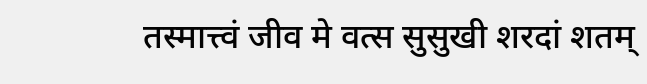तस्मात्त्वं जीव मे वत्स सुसुखी शरदां शतम्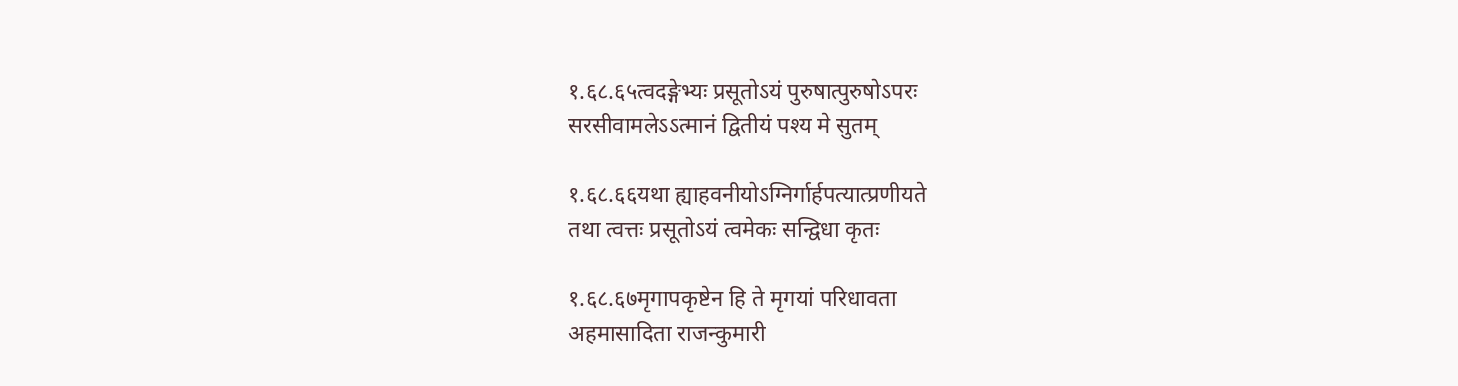१.६८.६५त्वदङ्गेभ्यः प्रसूतोऽयं पुरुषात्पुरुषोऽपरः
सरसीवामलेऽऽत्मानं द्वितीयं पश्य मे सुतम्

१.६८.६६यथा ह्याहवनीयोऽग्निर्गार्हपत्यात्प्रणीयते
तथा त्वत्तः प्रसूतोऽयं त्वमेकः सन्द्विधा कृतः

१.६८.६७मृगापकृष्टेन हि ते मृगयां परिधावता
अहमासादिता राजन्कुमारी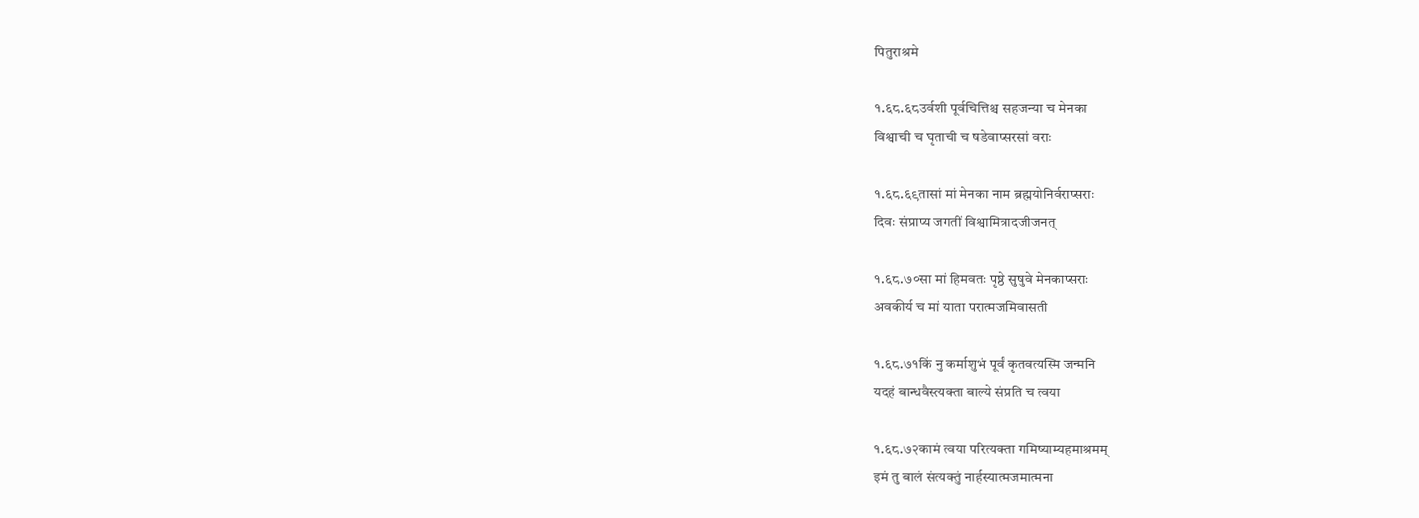पितुराश्रमे

१.६८.६८उर्वशी पूर्वचित्तिश्च सहजन्या च मेनका
विश्वाची च घृताची च षडेवाप्सरसां वराः

१.६८.६९तासां मां मेनका नाम ब्रह्मयोनिर्वराप्सराः
दिवः संप्राप्य जगतीं विश्वामित्रादजीजनत्

१.६८.७०सा मां हिमवतः पृष्ठे सुषुवे मेनकाप्सराः
अवकीर्य च मां याता परात्मजमिवासती

१.६८.७१किं नु कर्माशुभं पूर्वं कृतवत्यस्मि जन्मनि
यदहं बान्धवैस्त्यक्ता बाल्ये संप्रति च त्वया

१.६८.७२कामं त्वया परित्यक्ता गमिष्याम्यहमाश्रमम्
इमं तु बालं संत्यक्तुं नार्हस्यात्मजमात्मना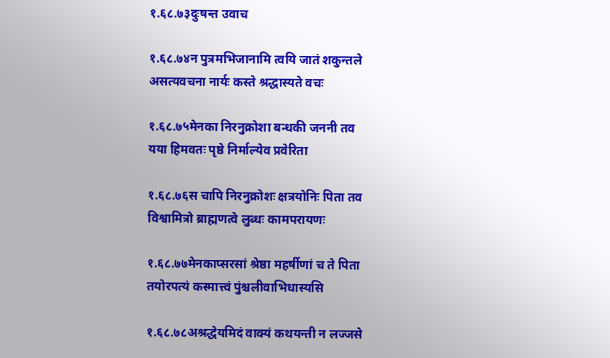१.६८.७३दुःषन्त उवाच

१.६८.७४न पुत्रमभिजानामि त्वयि जातं शकुन्तले
असत्यवचना नार्यः कस्ते श्रद्धास्यते वचः

१.६८.७५मेनका निरनुक्रोशा बन्धकी जननी तव
यया हिमवतः पृष्ठे निर्माल्येव प्रवेरिता

१.६८.७६स चापि निरनुक्रोशः क्षत्रयोनिः पिता तव
विश्वामित्रो ब्राह्मणत्वे लुब्धः कामपरायणः

१.६८.७७मेनकाप्सरसां श्रेष्ठा महर्षीणां च ते पिता
तयोरपत्यं कस्मात्त्वं पुंश्चलीवाभिधास्यसि

१.६८.७८अश्रद्धेयमिदं वाक्यं कथयन्ती न लज्जसे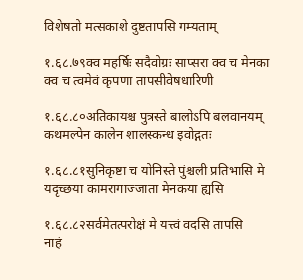विशेषतो मत्सकाशे दुष्टतापसि गम्यताम्

१.६८.७९क्व महर्षिः सदैवोग्रः साप्सरा क्व च मेनका
क्व च त्वमेवं कृपणा तापसीवेषधारिणी

१.६८.८०अतिकायश्च पुत्रस्ते बालोऽपि बलवानयम्
कथमल्पेन कालेन शालस्कन्ध इवोद्गतः

१.६८.८१सुनिकृष्टा च योनिस्ते पुंश्चली प्रतिभासि मे
यदृच्छया कामरागाज्जाता मेनकया ह्यसि

१.६८.८२सर्वमेतत्परोक्षं मे यत्त्वं वदसि तापसि
नाहं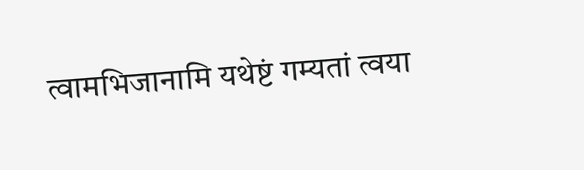त्वामभिजानामि यथेष्टं गम्यतां त्वया